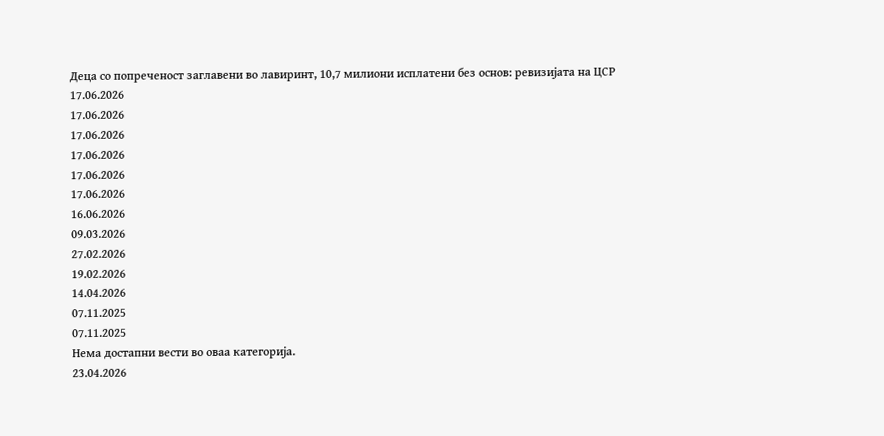Деца со попреченост заглавени во лавиринт, 10,7 милиони исплатени без основ: ревизијата на ЦСР
17.06.2026
17.06.2026
17.06.2026
17.06.2026
17.06.2026
17.06.2026
16.06.2026
09.03.2026
27.02.2026
19.02.2026
14.04.2026
07.11.2025
07.11.2025
Нема достапни вести во оваа категорија.
23.04.2026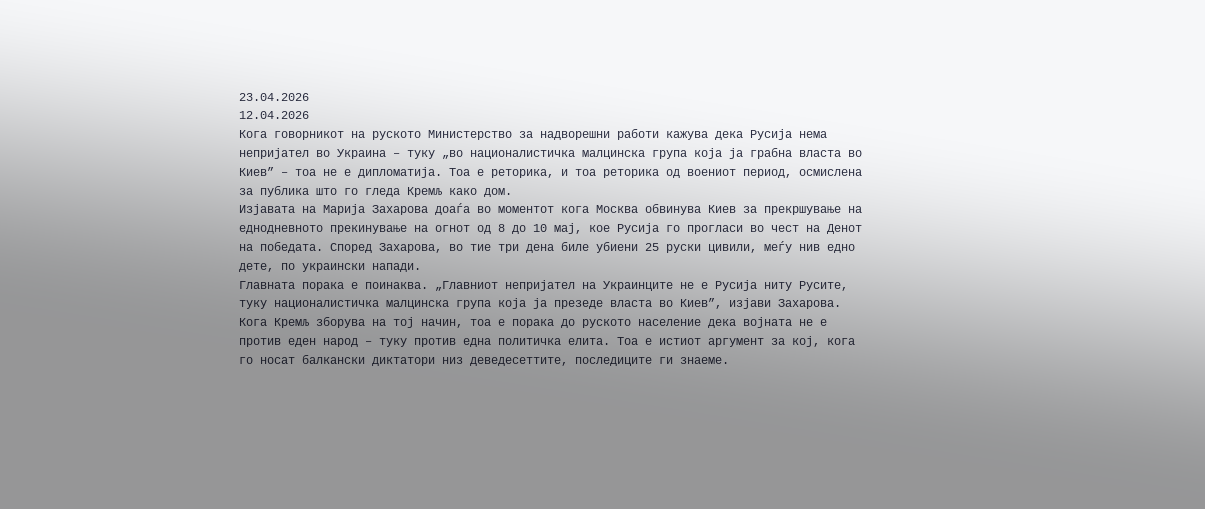23.04.2026
12.04.2026
Кога говорникот на руското Министерство за надворешни работи кажува дека Русија нема непријател во Украина – туку „во националистичка малцинска група која ја грабна власта во Киев” – тоа не е дипломатија. Тоа е реторика, и тоа реторика од воениот период, осмислена за публика што го гледа Кремљ како дом.
Изјавата на Марија Захарова доаѓа во моментот кога Москва обвинува Киев за прекршување на еднодневното прекинување на огнот од 8 до 10 мај, кое Русија го прогласи во чест на Денот на победата. Според Захарова, во тие три дена биле убиени 25 руски цивили, меѓу нив едно дете, по украински напади.
Главната порака е поинаква. „Главниот непријател на Украинците не е Русија ниту Русите, туку националистичка малцинска група која ја презеде власта во Киев”, изјави Захарова. Кога Кремљ зборува на тој начин, тоа е порака до руското население дека војната не е против еден народ – туку против една политичка елита. Тоа е истиот аргумент за кој, кога го носат балкански диктатори низ деведесеттите, последиците ги знаеме.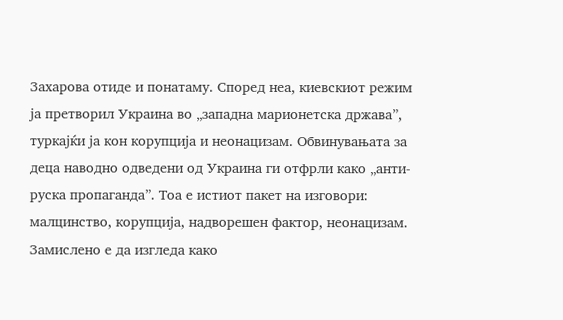Захарова отиде и понатаму. Според неа, киевскиот режим ја претворил Украина во „западна марионетска држава”, туркајќи ја кон корупција и неонацизам. Обвинувањата за деца наводно одведени од Украина ги отфрли како „анти-руска пропаганда”. Тоа е истиот пакет на изговори: малцинство, корупција, надворешен фактор, неонацизам. Замислено е да изгледа како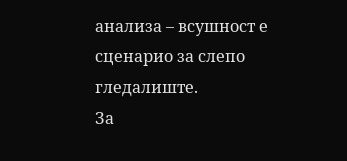анализа – всушност е сценарио за слепо гледалиште.
За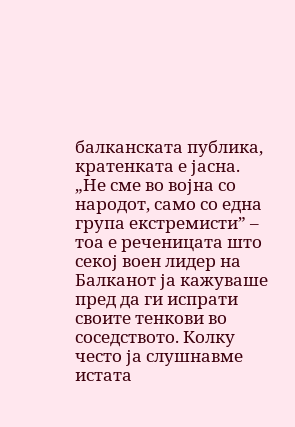балканската публика, кратенката е јасна. „Не сме во војна со народот, само со една група екстремисти” – тоа е реченицата што секој воен лидер на Балканот ја кажуваше пред да ги испрати своите тенкови во соседството. Колку често ја слушнавме истата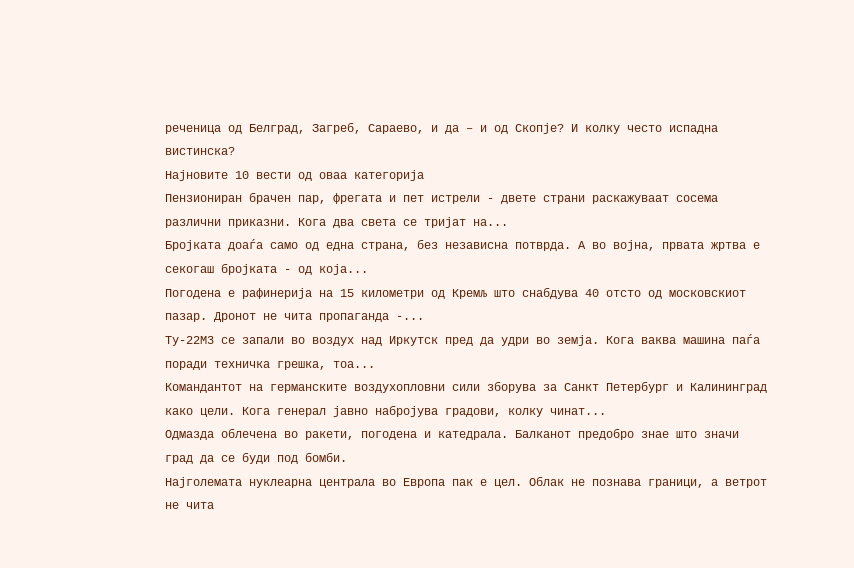реченица од Белград, Загреб, Сараево, и да – и од Скопје? И колку често испадна вистинска?
Најновите 10 вести од оваа категорија
Пензиониран брачен пар, фрегата и пет истрели - двете страни раскажуваат сосема различни приказни. Кога два света се тријат на...
Бројката доаѓа само од една страна, без независна потврда. А во војна, првата жртва е секогаш бројката - од која...
Погодена е рафинерија на 15 километри од Кремљ што снабдува 40 отсто од московскиот пазар. Дронот не чита пропаганда -...
Ту-22М3 се запали во воздух над Иркутск пред да удри во земја. Кога ваква машина паѓа поради техничка грешка, тоа...
Командантот на германските воздухопловни сили зборува за Санкт Петербург и Калининград како цели. Кога генерал јавно набројува градови, колку чинат...
Одмазда облечена во ракети, погодена и катедрала. Балканот предобро знае што значи град да се буди под бомби.
Најголемата нуклеарна централа во Европа пак е цел. Облак не познава граници, а ветрот не чита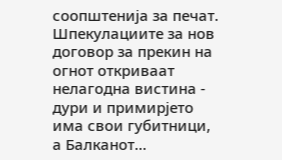соопштенија за печат.
Шпекулациите за нов договор за прекин на огнот откриваат нелагодна вистина - дури и примирјето има свои губитници, а Балканот...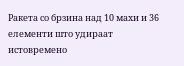Ракета со брзина над 10 махи и 36 елементи што удираат истовремено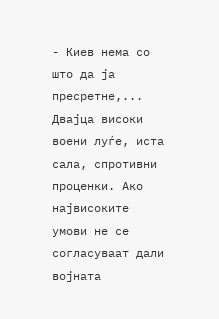- Киев нема со што да ја пресретне,...
Двајца високи воени луѓе, иста сала, спротивни проценки. Ако највисоките умови не се согласуваат дали војната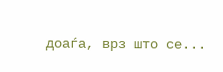доаѓа, врз што се...